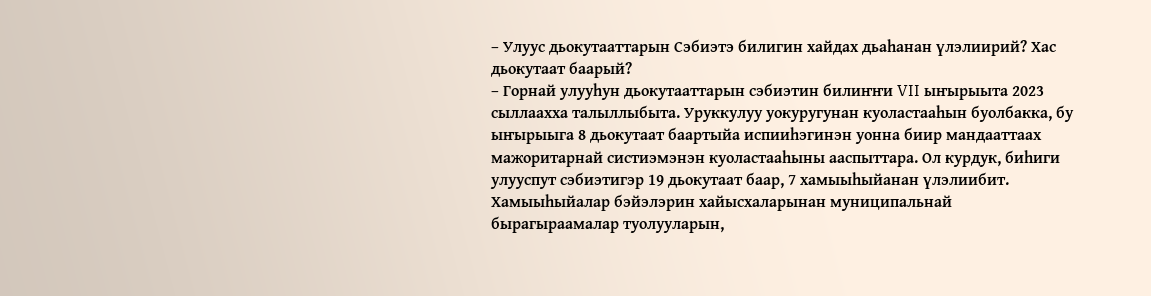– Улуус дьокутааттарын Сэбиэтэ билигин хайдах дьаһанан үлэлиирий? Хас дьокутаат баарый?
– Горнай улууһун дьокутааттарын сэбиэтин билиҥҥи VII ыҥырыыта 2023 сыллаахха талыллыбыта. Уруккулуу уокуругунан куоластааһын буолбакка, бу ыҥырыыга 8 дьокутаат баартыйа испииһэгинэн уонна биир мандааттаах мажоритарнай систиэмэнэн куоластааһыны ааспыттара. Ол курдук, биһиги улууспут сэбиэтигэр 19 дьокутаат баар, 7 хамыыһыйанан үлэлиибит. Хамыыһыйалар бэйэлэрин хайысхаларынан муниципальнай бырагыраамалар туолууларын,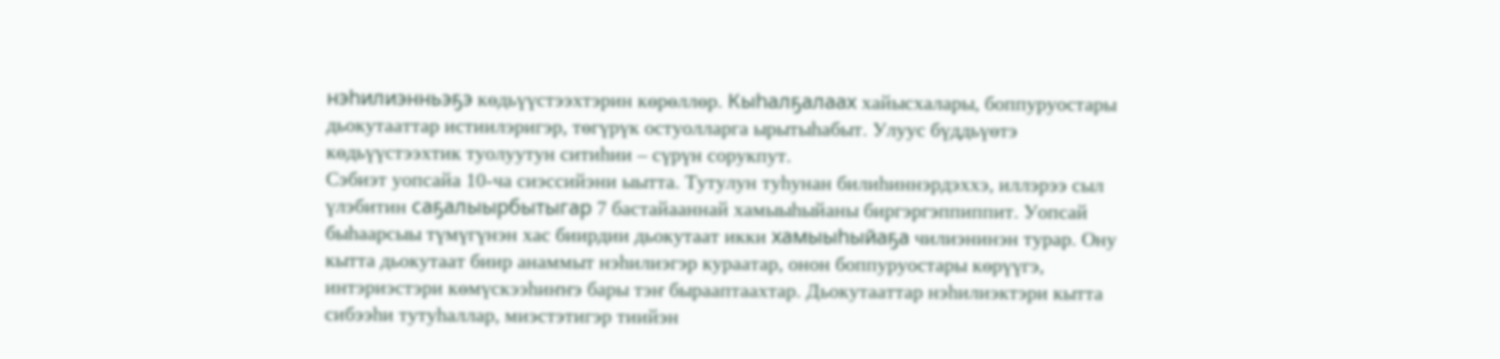нэһилиэнньэҕэ көдьүүстээхтэрин көрөллөр. Кыһалҕалаах хайысхалары, боппуруостары дьокутааттар истиилэригэр, төгүрүк остуолларга ырытыһабыт. Улуус бүддьүөтэ көдьүүстээхтик туолуутун ситиһии – сүрүн сорукпут.
Сэбиэт уопсайа 10-ча сиэссийэни ыытта. Тутулун туһунан билиһиннэрдэххэ, иллэрээ сыл үлэбитин саҕалыырбытыгар 7 бастайааннай хамыыһыйаны биргэргэппиппит. Уопсай быһаарсыы түмүгүнэн хас биирдии дьокутаат икки хамыыһыйаҕа чилиэнинэн турар. Ону кытта дьокутаат биир анаммыт нэһилиэгэр кураатар, онон боппуруостары көрүүгэ, интэриэстэри көмүскээһиҥҥэ бары тэҥ бырааптаахтар. Дьокутааттар нэһилиэктэри кытта сибээһи тутуһаллар, миэстэтигэр тиийэн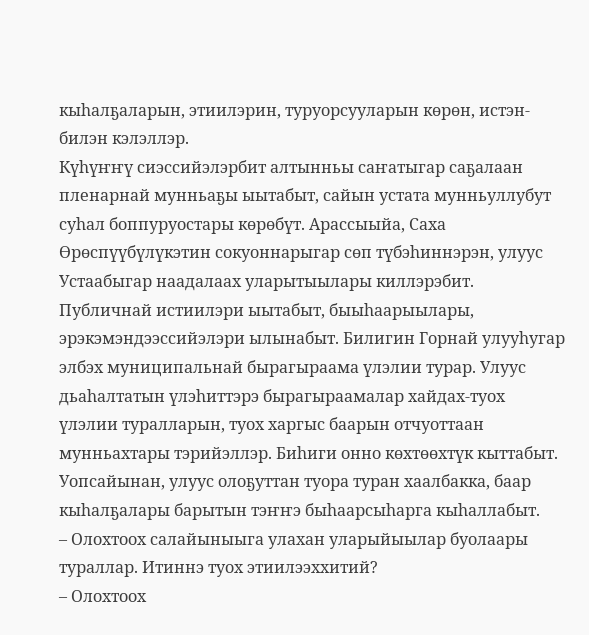кыһалҕаларын, этиилэрин, туруорсууларын көрөн, истэн-билэн кэлэллэр.
Күһүҥҥү сиэссийэлэрбит алтынньы саҥатыгар саҕалаан пленарнай мунньаҕы ыытабыт, сайын устата мунньуллубут суһал боппуруостары көрөбүт. Арассыыйа, Саха Өрөспүүбүлүкэтин сокуоннарыгар сөп түбэһиннэрэн, улуус Устаабыгар наадалаах уларытыылары киллэрэбит. Публичнай истиилэри ыытабыт, быыһаарыылары, эрэкэмэндээссийэлэри ылынабыт. Билигин Горнай улууһугар элбэх муниципальнай бырагыраама үлэлии турар. Улуус дьаһалтатын үлэһиттэрэ бырагыраамалар хайдах-туох үлэлии туралларын, туох харгыс баарын отчуоттаан мунньахтары тэрийэллэр. Биһиги онно көхтөөхтүк кыттабыт. Уопсайынан, улуус олоҕуттан туора туран хаалбакка, баар кыһалҕалары барытын тэҥҥэ быһаарсыһарга кыһаллабыт.
– Олохтоох салайыныыга улахан уларыйыылар буолаары тураллар. Итиннэ туох этиилээххитий?
– Олохтоох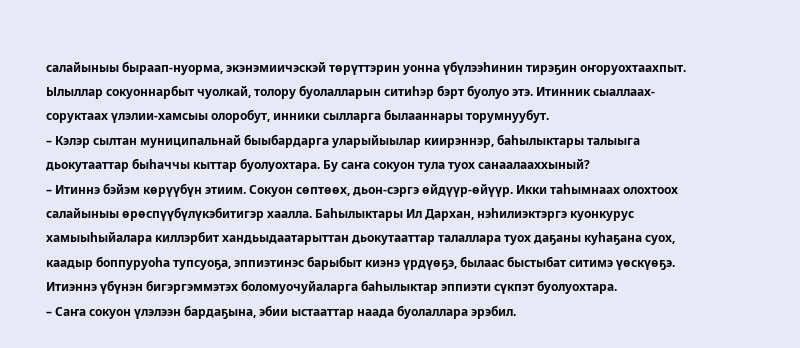салайыныы быраап-нуорма, экэнэмиичэскэй төрүттэрин уонна үбүлээһинин тирэҕин оҥоруохтаахпыт. Ылыллар сокуоннарбыт чуолкай, толору буолалларын ситиһэр бэрт буолуо этэ. Итинник сыаллаах-соруктаах үлэлии-хамсыы олоробут, инники сылларга былааннары торумнуубут.
– Кэлэр сылтан муниципальнай быыбардарга уларыйыылар киирэннэр, баһылыктары талыыга дьокутааттар быһаччы кыттар буолуохтара. Бу саҥа сокуон тула туох санаалааххыный?
– Итиннэ бэйэм көрүүбүн этиим. Сокуон сөптөөх, дьон-сэргэ өйдүүр-өйүүр. Икки таһымнаах олохтоох салайыныы өрөспүүбүлүкэбитигэр хаалла. Баһылыктары Ил Дархан, нэһилиэктэргэ куонкурус хамыыһыйалара киллэрбит хандьыдаатарыттан дьокутааттар талаллара туох даҕаны куһаҕана суох, каадыр боппуруоһа тупсуоҕа, эппиэтинэс барыбыт киэнэ үрдүөҕэ, былаас быстыбат ситимэ үөскүөҕэ. Итиэннэ үбүнэн бигэргэммэтэх боломуочуйаларга баһылыктар эппиэти сүкпэт буолуохтара.
– Саҥа сокуон үлэлээн бардаҕына, эбии ыстааттар наада буолаллара эрэбил.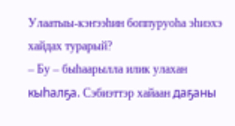Улаатыы-кэҥээһин боппуруоһа эһиэхэ хайдах турарый?
– Бу – быһаарылла илик улахан кыһалҕа. Сэбиэттэр хайаан даҕаны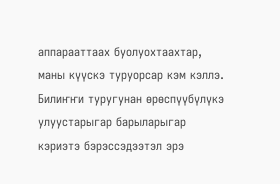аппарааттаах буолуохтаахтар, маны күүскэ туруорсар кэм кэллэ. Билиҥҥи туругунан өрөспүүбүлүкэ улуустарыгар барыларыгар кэриэтэ бэрэссэдээтэл эрэ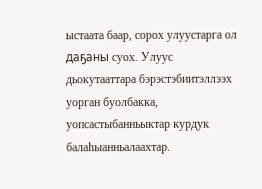ыстаата баар, сорох улуустарга ол даҕаны суох. Улуус дьокутааттара бэрэстэбиитэллээх уорган буолбакка, уопсастыбанньыктар курдук балаһыанньалаахтар.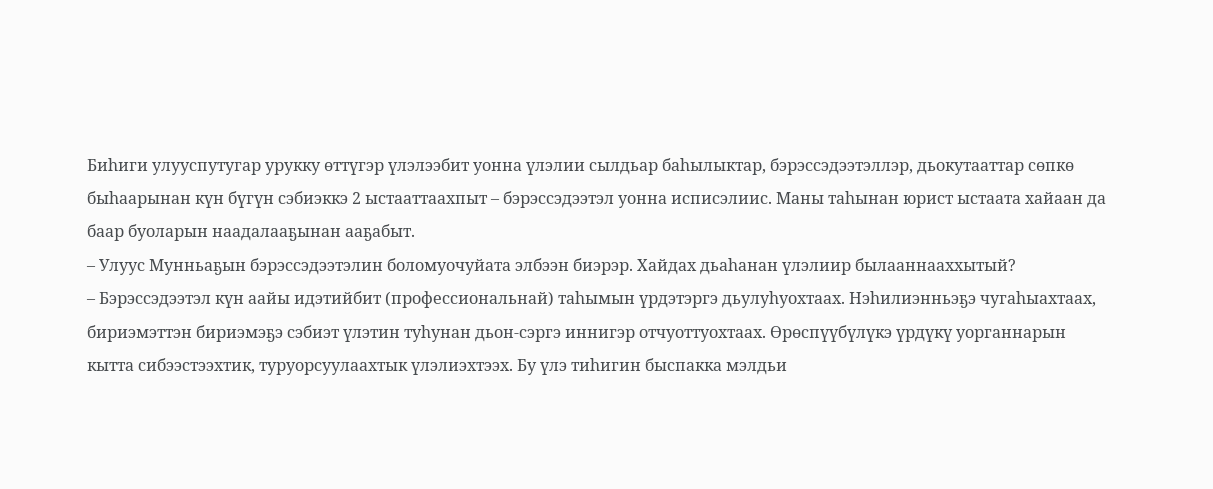Биһиги улууспутугар урукку өттүгэр үлэлээбит уонна үлэлии сылдьар баһылыктар, бэрэссэдээтэллэр, дьокутааттар сөпкө быһаарынан күн бүгүн сэбиэккэ 2 ыстааттаахпыт – бэрэссэдээтэл уонна исписэлиис. Маны таһынан юрист ыстаата хайаан да баар буоларын наадалааҕынан ааҕабыт.
– Улуус Мунньаҕын бэрэссэдээтэлин боломуочуйата элбээн биэрэр. Хайдах дьаһанан үлэлиир былааннааххытый?
– Бэрэссэдээтэл күн аайы идэтийбит (профессиональнай) таһымын үрдэтэргэ дьулуһуохтаах. Нэһилиэнньэҕэ чугаһыахтаах, бириэмэттэн бириэмэҕэ сэбиэт үлэтин туһунан дьон-сэргэ иннигэр отчуоттуохтаах. Өрөспүүбүлүкэ үрдүкү уорганнарын кытта сибээстээхтик, туруорсуулаахтык үлэлиэхтээх. Бу үлэ тиһигин быспакка мэлдьи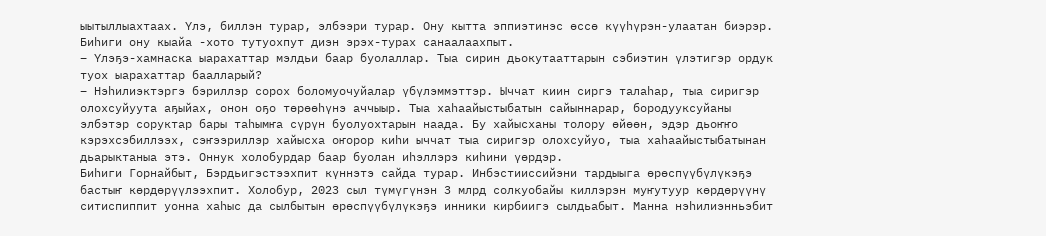ыытыллыахтаах. Үлэ, биллэн турар, элбээри турар. Ону кытта эппиэтинэс өссө күүһүрэн-улаатан биэрэр. Биһиги ону кыайа -хото тутуохпут диэн эрэх-турах санаалаахпыт.
– Үлэҕэ-хамнаска ыарахаттар мэлдьи баар буолаллар. Тыа сирин дьокутааттарын сэбиэтин үлэтигэр ордук туох ыарахаттар баалларый?
– Нэһилиэктэргэ бэриллэр сорох боломуочуйалар үбүлэммэттэр. Ыччат киин сиргэ талаһар, тыа сиригэр олохсуйуута аҕыйах, онон оҕо төрөөһүнэ аччыыр. Тыа хаһаайыстыбатын сайыннарар, бородууксуйаны элбэтэр соруктар бары таһымҥа сүрүн буолуохтарын наада. Бу хайысханы толору өйөөн, эдэр дьоҥҥо кэрэхсэбиллээх, сэҥээриллэр хайысха оҥорор киһи ыччат тыа сиригэр олохсуйуо, тыа хаһаайыстыбатынан дьарыктаныа этэ. Оннук холобурдар баар буолан иһэллэрэ киһини үөрдэр.
Биһиги Горнайбыт, Бэрдьигэстээхпит күннэтэ сайда турар. Инбэстииссийэни тардыыга өрөспүүбүлүкэҕэ бастыҥ көрдөрүүлээхпит. Холобур, 2023 сыл түмүгүнэн 3 млрд солкуобайы киллэрэн муҥутуур көрдөрүүнү ситиспиппит уонна хаһыс да сылбытын өрөспүүбүлүкэҕэ инники кирбиигэ сылдьабыт. Манна нэһилиэнньэбит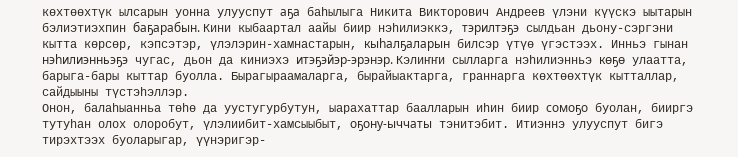көхтөөхтүк ылсарын уонна улууспут аҕа баһылыга Никита Викторович Андреев үлэни күүскэ ыытарын бэлиэтиэхпин баҕарабын. Кини кыбаартал аайы биир нэһилиэккэ, тэрилтэҕэ сылдьан дьону-сэргэни кытта көрсөр, кэпсэтэр, үлэлэрин-хамнастарын, кыһалҕаларын билсэр үтүө үгэстээх. Инньэ гынан нэһилиэнньэҕэ чугас, дьон да киниэхэ итэҕэйэр-эрэнэр. Кэлиҥҥи сылларга нэһилиэнньэ көҕө улаатта, барыга-бары кыттар буолла. Бырагыраамаларга, бырайыактарга, граннарга көхтөөхтүк кытталлар, сайдыыны түстэһэллэр.
Онон, балаһыанньа төһө да уустугурбутун, ыарахаттар баалларын иһин биир сомоҕо буолан, бииргэ тутуһан олох олоробут, үлэлиибит-хамсыыбыт, оҕону-ыччаты тэнитэбит. Итиэннэ улууспут бигэ тирэхтээх буоларыгар, үүнэригэр-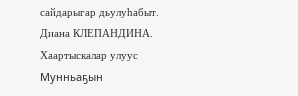сайдарыгар дьулуһабыт.
Диана КЛЕПАНДИНА.
Хаартыскалар улуус Мунньаҕын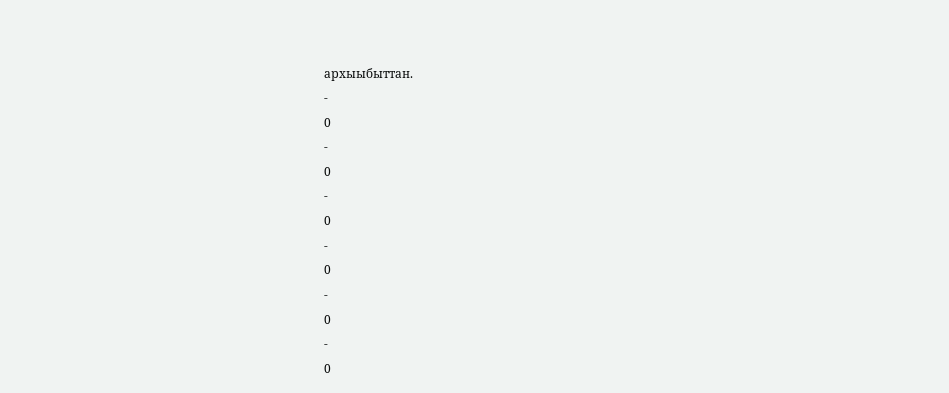архыыбыттан.
-
0
-
0
-
0
-
0
-
0
-
0